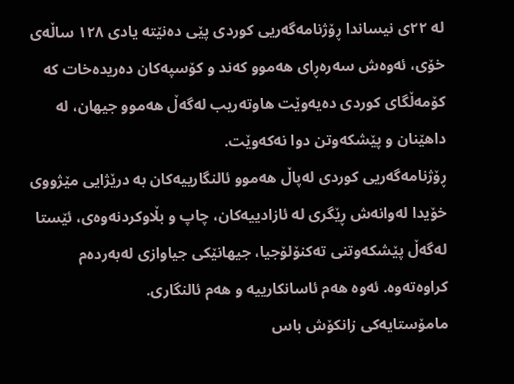لە ٢٢ی نیساندا ڕۆژنامەگەریی کوردی پێی دەنێتە یادی ١٢٨ ساڵەی خۆی، ئەوەش سەرەڕای هەموو کەند و کۆسپەکان دەریدەخات کە کۆمەڵگای کوردی دەیەوێت هاوتەریب لەگەڵ هەموو جیهان، لە داهێنان و پێشکەوتن دوا نەکەوێت.
ڕۆژنامەگەریی کوردی لەپاڵ هەموو ئالنگارییەکان بە درێژایی مێژووی خۆیدا لەوانەش ڕێگری لە ئازادییەکان، چاپ و بڵاوکردنەوەی، ئێستا لەگەڵ پێشکەوتنی تەکنۆلۆجیا، جیهانێکی جیاوازی لەبەردەم کراوەتەوە. ئەوە هەم ئاسانکارییە و هەم ئالنگاری.
مامۆستایەکی زانکۆش باس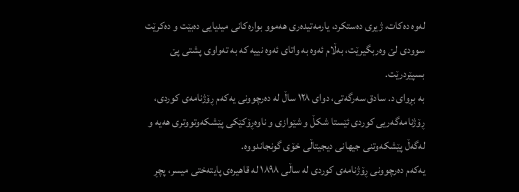لەوە دەکات، ژیری دەستکرد، یارمەتیدەری هەموو بوارەکانی میدیایی دەبێت و دەکرێت سوودی لێ وەربگیرێت، بەڵام ئەوە بە واتای ئەوە نییە کە بە تەواوی پشتی پێ بسپێردرێت.
بە بڕوای د. سادق سەرگەتی، دوای ١٢٨ ساڵ لە دەرچوونی یەکەم ڕۆژنامەی کوردی، ڕۆژنامەگەریی کوردی ئێستا شکڵ و شێوازی و ناوەڕۆکێکی پێشکەوتووتری هەیە و لەگەڵ پێشکەوتنی جیهانی دیجیتاڵی خۆی گونجاندووە.
یەکەم دەرچوونی ڕۆژنامەی کوردى لە ساڵی ١٨٩٨ لە قاهیرەی پایتەختی میسر، پچڕ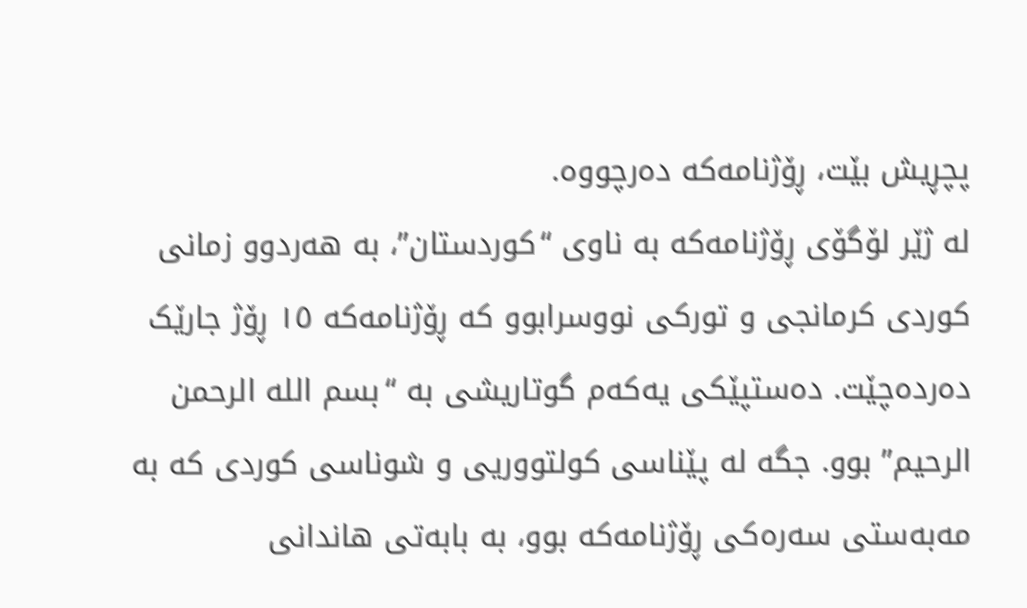پچڕیش بێت، ڕۆژنامەکە دەرچووە.
لە ژێر لۆگۆی ڕۆژنامەکە بە ناوی “کوردستان”، بە هەردوو زمانی کوردی کرمانجی و تورکی نووسرابوو کە ڕۆژنامەکە ١٥ ڕۆژ جارێک دەردەچێت. دەستپێکی یەکەم گوتاریشی بە “بسم الله الرحمن الرحیم” بوو. جگە لە پێناسی کولتووریی و شوناسی کوردی کە بە مەبەستی سەرەکی ڕۆژنامەکە بوو، بە بابەتی هاندانی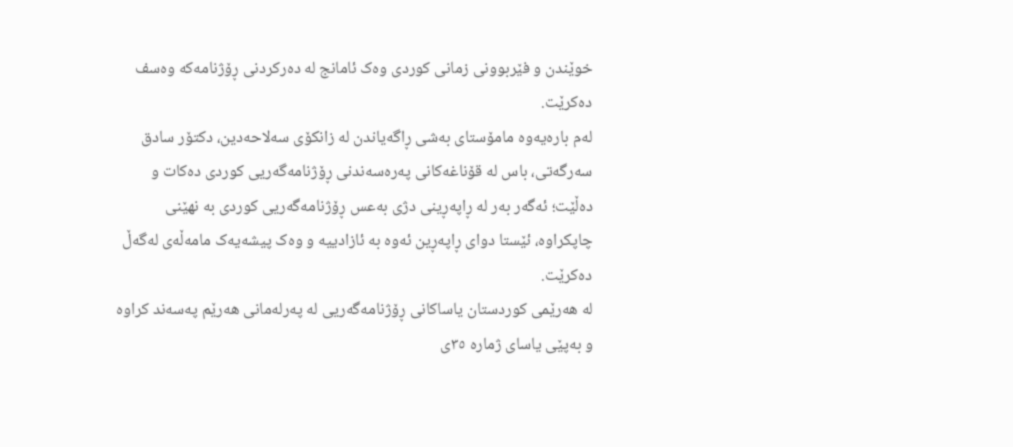خوێندن و فێربوونی زمانی کوردی وەک ئامانج لە دەرکردنی ڕۆژنامەکە وەسف دەکرێت.
لەم بارەیەوە مامۆستای بەشی ڕاگەیاندن لە زانکۆی سەلاحەدین، دکتۆر سادق سەرگەتی، باس لە قۆناغەکانی پەرەسەندنی ڕۆژنامەگەریی کوردی دەکات و دەڵێت؛ ئەگەر بەر لە ڕاپەڕینی دژی بەعس ڕۆژنامەگەریی کوردی بە نهێنی چاپکراوە، ئێستا دوای ڕاپەڕین ئەوە بە ئازادییە و وەک پیشەیەک مامەڵەی لەگەڵ دەکرێت.
لە هەرێمی کوردستان یاساکانی ڕۆژنامەگەریی لە پەرلەمانی هەرێم پەسەند کراوە و بەپێی یاسای ژمارە ٣٥ی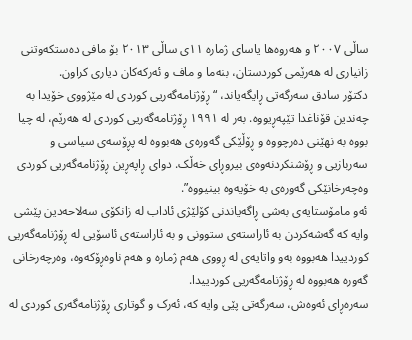ساڵی ٢٠٠٧ و هەروەها یاسای ژمارە ١١ی ساڵی ٢٠١٣ بۆ مافی دەستكەوتنی زانیاری لە هەرێمی كوردستان، بنەما و ماف و ئەرکەکان دیاری کراون.
دکتۆر سادق سەرگەتی ڕایگەیاند، “ڕۆژنامەگەریی کوردی لە مێژووی خۆیدا بە چەندین قۆناغدا تێپەڕیووە. بەر لە ١٩٩١ ڕۆژنامەگەریی کوردی لە هەرێم، لە چیا بووە بە نهێنی دەرچووە و ڕۆڵێکی گەورەی هەبووە لە پڕۆسەی سیاسی و سەربازیی و ڕۆشنکردنەوەی بیروڕای خەڵک. دوای ڕاپەڕین ڕۆژنامەگەریی کوردی وەچەرخانێکی گەورەی بە خۆیەوە بینیووە”.
ئەو مامۆستایەی بەشی ڕاگەیاندنی کۆلێژی ئاداب لە زانکۆی سەلاحەدین پێشی وایە کە گەشەکردن بە ئاراستەی ستوونی و بە ئاراستەی ئاسۆیی لە ڕۆژنامەگەریی کوردییدا هەبووە بەو واتایەی لە ڕووی هەم ژمارە و هەم ناوەڕۆکەوە، وەرچەرخانی گەورە هەبووە لە ڕۆژنامەگەریی کوردییدا.
سەرەڕای ئەوەش، سەرگەتی پێی وایە کە، ئەرک و گوتاری ڕۆژنامەگەری کوردی لە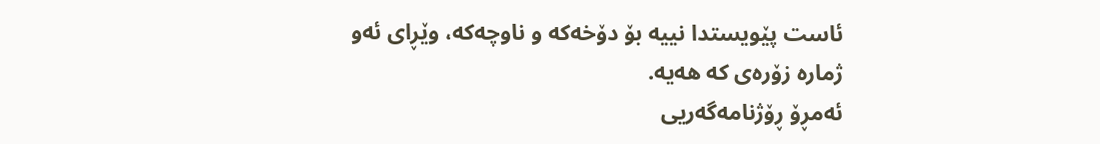ئاست پێویستدا نییە بۆ دۆخەکە و ناوچەکە، وێڕای ئەو ژمارە زۆرەی کە هەیە.
ئەمڕۆ ڕۆژنامەگەریی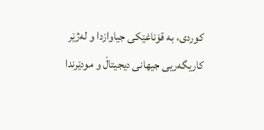کوردی، بە قۆناغێکی جیاوازدا و لەژێر کاریگەریی جیهانی دیجیتاڵ و مودێرندا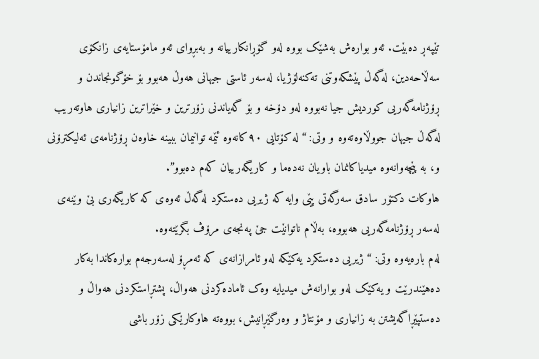تێپەڕ دەبێت. ئەو بوارەش بەشێک بووە لەو گۆڕانکارییانە و بەبڕوای ئەو مامۆستایەی زانکۆی سەڵاحەدین، لەگەڵ پێشکەوتنی تەکنەلۆژیا، لەسەر ئاستی جیهانی هەوڵ هەبوو بۆ خۆگونجاندن و ڕۆژنامەگەریی کوردیش جیا نەبووە لەو دۆخە و بۆ گەیاندنی زۆرترین و خێراترین زانیاری هاوتەریب لەگەڵ جیهان جووڵاوەتەوە و وتی: “لە کۆتایی ٩٠کانەوە ئێمە توانیمان ببینە خاوەن ڕۆژنامەی ئەلیکترۆنی و، بە پێچەوانەوە میدیاکانمان باویان نەدەما و کاریگەرییان کەم دەبوو”.
هاوکات دکتۆر سادق سەرگەتی پێی وایە کە ژیریی دەستکرد لەگەڵ ئەوەی کە کاریگەری بێ وێنەی لەسەر ڕۆژنامەگەریی هەبووە، بەڵام ناتوانێت جێ پەنجەی مرۆڤ بگرێتەوە.
لەم بارەیەوە وتی: “ژیریی دەستکرد یەکێکە لەو ئامرازانەی کە ئەمڕۆ لەسەرجەم بوارەکاندا بەکار دەهێندرێت و یەکێک لەو بوارانەش میدیایە وەک ئامادەکردنی هەواڵ، پشتڕاستکردنی هەواڵ و دەستپێڕاگەیشتن بە زانیاری و مۆنتاژ و وەرگێڕانیش، بووەتە هاوکارێکی زۆر باشی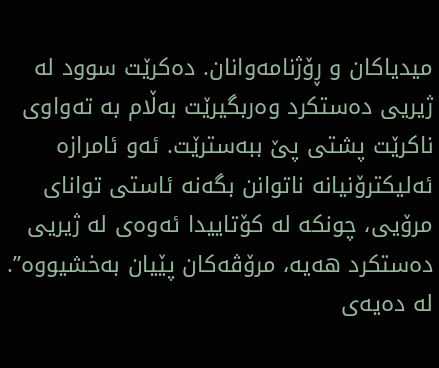میدیاکان و ڕۆژنامەوانان. دەکرێت سوود لە ژیریی دەستکرد وەربگیرێت بەڵام بە تەواوی ناکرێت پشتی پێ ببەسترێت. ئەو ئامرازە ئەلیکترۆنیانە ناتوانن بگەنە ئاستی توانای مرۆیی، چونکە لە کۆتاییدا ئەوەی لە ژیریی دەستکرد هەیە، مرۆڤەکان پێیان بەخشیووە”.
لە دەیەی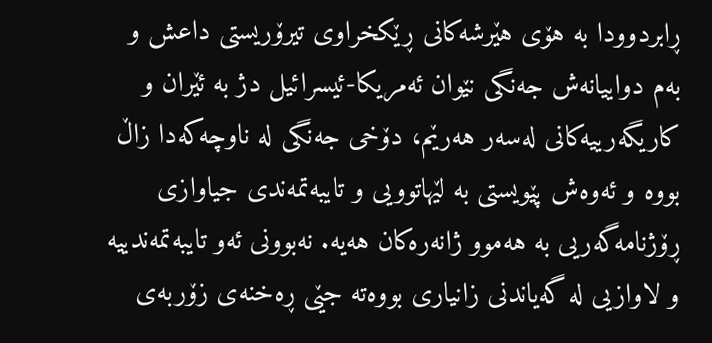ڕابردوودا بە هۆی هێرشەکانی ڕێکخراوی تیرۆریستی داعش و بەم دواییانەش جەنگی نێوان ئەمریکا-ئیسرائیل دژ بە ئێران و کاریگەرییەکانی لەسەر هەرێم، دۆخی جەنگی لە ناوچەکەدا زاڵ بووە و ئەوەش پێویستی بە لێهاتوویی و تایبەتمەندی جیاوازی ڕۆژنامەگەریی بە هەموو ژانەرەکان هەیە. نەبوونی ئەو تایبەتمەندییە و لاوازیی لە گەیاندنی زانیاری بووەتە جێی ڕەخنەی زۆربەی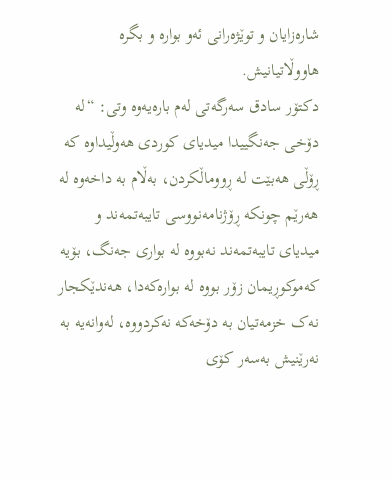شارەزایان و توێژەرانی ئەو بوارە و بگرە هاووڵاتیانیش.
دکتۆر سادق سەرگەتی لەم بارەیەوە وتی: “لە دۆخی جەنگییدا میدیای کوردی هەوڵیداوە کە ڕۆڵی هەبێت لە ڕووماڵکردن، بەڵام بە داخەوە لە هەرێم چونکە ڕۆژنامەنووسی تایبەتمەند و میدیای تایبەتمەند نەبووە لە بواری جەنگ، بۆیە کەموکوڕیمان زۆر بووە لە بوارەکەدا، هەندێکجار نەک خزمەتیان بە دۆخەکە نەکردووە، لەوانەیە بە نەرێنیش بەسەر کۆی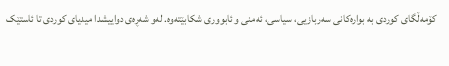کۆمەڵگای کوردی بە بوارەکانی سەربازیی، سیاسی، ئەمنی و ئابووری شکابێتەوە. لەو شەڕەی دواییشدا میدیای کوردی تا ئاستێک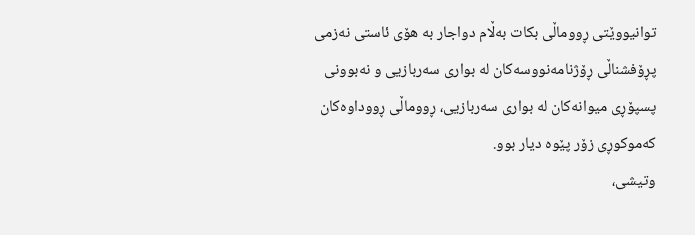توانیووێتی ڕووماڵی بکات بەڵام دواجار بە هۆی ئاستی نەزمی پڕۆفشناڵی ڕۆژنامەنووسەکان لە بواری سەربازیی و نەبوونی پسپۆڕی میوانەکان لە بواری سەربازیی، ڕووماڵی ڕووداوەکان کەموکوڕی زۆر پێوە دیار بوو.
وتیشی،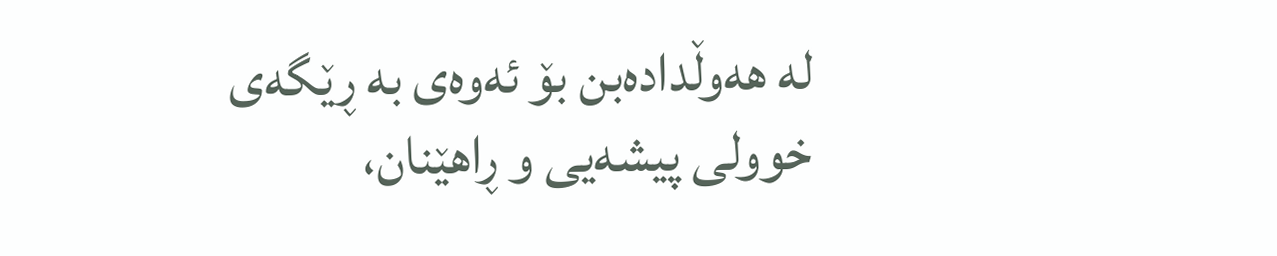لە هەوڵدادەبن بۆ ئەوەی بە ڕێگەی خوولی پیشەیی و ڕاهێنان،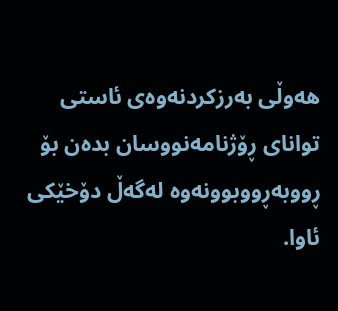هەوڵی بەرزکردنەوەی ئاستی توانای ڕۆژنامەنووسان بدەن بۆ ڕووبەڕووبوونەوە لەگەڵ دۆخێکی ئاوا.